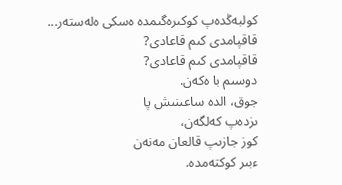كولبەڭدەپ كوكىرەگىمدە ەسكى ەلەستەر...
قاقپامدى كىم قاعادى?
قاقپامدى كىم قاعادى?
دوسىم با ەكەن.
جوق، الدە ساعىنىش پا
ىزدەپ كەلگەن،
كوز جازىپ قالعان مەنەن
ءبىر كوكتەمدە.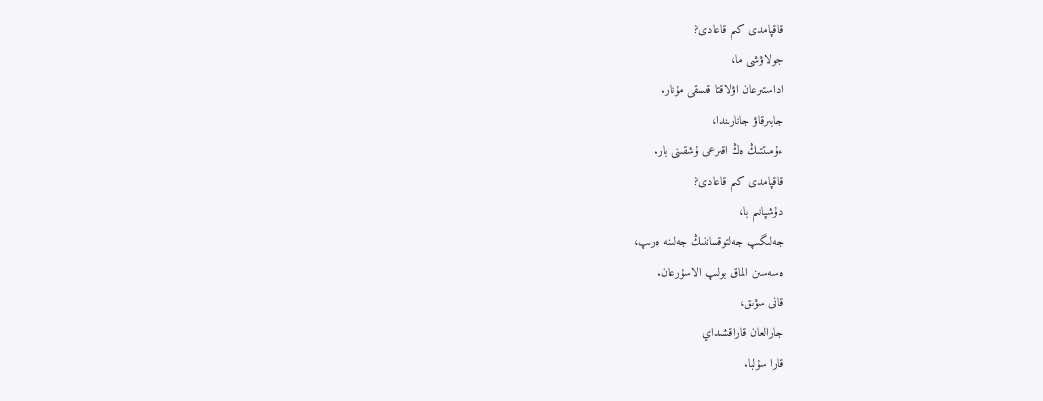قاقپامدى كىم قاعادى?
جولاۋشى ما،
اداستىرعان اۋلاقتا قىسقى مۇنار.
جابىرقاۋ جانارىندا،
ءۇمىتتىڭ ەڭ اقىرعى ۇشقىنى بار.
قاقپامدى كىم قاعادى?
دۇشپانىم با،
جەلىگىپ جەلتوقساننىڭ جەلىنە ەرىپ،
ەسەسىن الماق بولىپ الاسۇرعان.
قانى سۋىق،
جارالعان قاراقشىداي
قارا سۇلبا.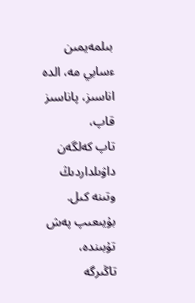بىلمەيمىن ءسابي مە، الدە
اناسىز، پاناسىز قاپ،
تاپ كەلگەن داۋىلداردىڭ وتىنە كىل.
بۇيىعىپ پەش تۇبىندە،
تاڭىرگە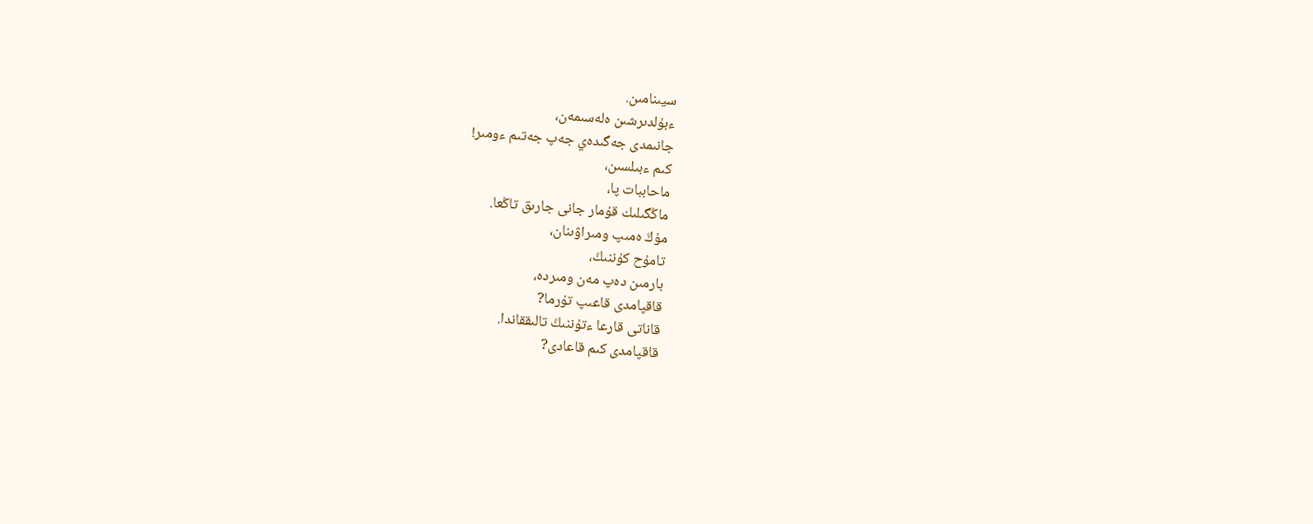سيىنامىن.
ءبۇلدىرشىن ەلەسىمەن،
جانىمدى جەگىدەي جەپ جەتىم ءومىر!
كىم ءبىلسىن،
ماحاببات پا،
ماڭگىلىك قۇمار جانى جارىق تاڭعا.
مۇڭ ەمىپ ومىراۋىنان،
تامۇح كۇننىڭ،
بارمىن دەپ مەن ومىردە،
قاقپامدى قاعىپ تۇرما?
قاناتى قارعا ءتۇننىڭ تالىققاندا.
قاقپامدى كىم قاعادى?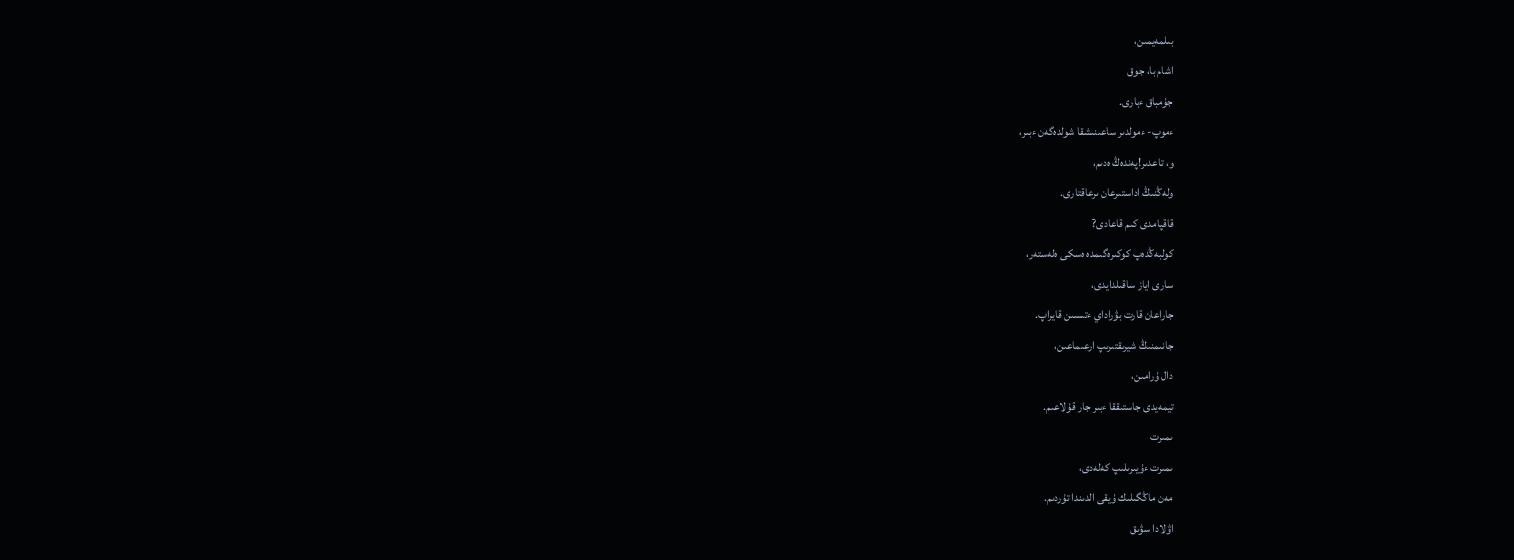بىلمەيمىن،
اشام با، جوق
جۇمباق ءبارى.
ءموپ- ءمولدىر ساعىنىشقا شولدەگەن ءبىر،
و، تاعدىر!پەندەڭ ەدىم،
ولەڭنىڭ اداستىرعان ىرعاقتارى.
قاقپامدى كىم قاعادى?
كولبەڭدەپ كوكىرەگىمدە ەسكى ەلەستەر،
سارى اياز ساقىلدايدى،
جاراعان قارت بۋراداي ءتىسىن قايراپ.
جانىمنىڭ شيرىقتىرىپ ارعىماعىن،
دال ۇرامىن،
تيمەيدى جاستىققا ءبىر جار قۇلاعىم.
ىمىرت
ىمىرت ءۇيىرىلىپ كەلەدى،
مەن ماڭگىلىك ۇيقى الدىندا تۇردىم.
اۋلادا سۋىق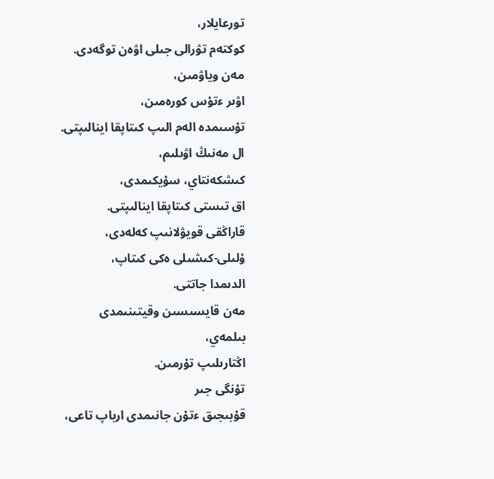تورعايلار،
كوكتەم تۋرالى جىلى اۋەن توگەدى.
مەن وياۋمىن،
اۋىر ءتۇس كورەمىن،
تۇسىمدە الەم الىپ كىتاپقا اينالىپتى.
ال مەنىڭ اۋىلىم،
كىشكەنتاي، سۇيكىمدى،
اق تىستى كىتاپقا اينالىپتى.
قاراڭقى قويۋلانىپ كەلەدى،
ۇلىلى-كىشىلى ەكى كىتاپ،
الدىمدا جاتتى.
مەن قايسىسىن وقيتىنىمدى
بىلمەي،
اڭتارىلىپ تۇرمىن.
تۇنگى جىر
قۇبىجىق ءتۇن جانىمدى ارباپ تاعى،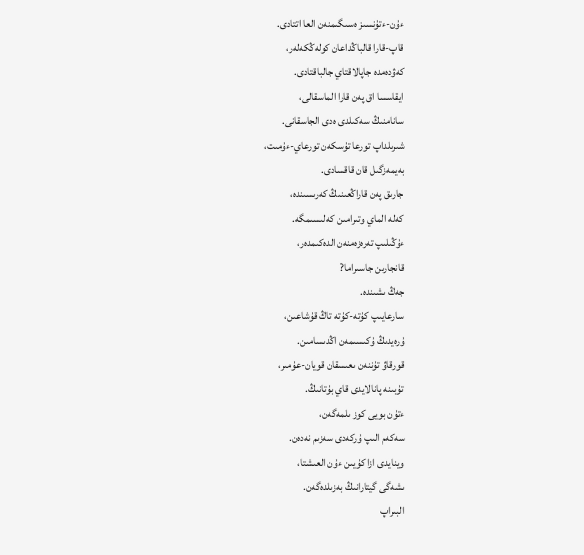ءۇن-ءتۇنسىز ەسىگىمنەن العا اتتادى.
قاپ-قارا قالباڭداعان كولەڭكەلەر،
كەۋدەمدە جاپالاقتاي جالباقتادى.
ايقاسسا اق پەن قارا الماسقالى،
سانامنىڭ سەكىلدى ەدى الجاسقانى.
شىرىلداپ تورعا تۇسكەن تورعاي-ءۇمىت،
بەيمەزگىل قان قاقسادى.
جارىق پەن قاراڭعىنىڭ كەرىسىندە،
كەلە الماي وتىرامىن كەلىسىمگە.
ءۇڭىلىپ تەرەزەمنەن الدەكىمدەر،
قانجارىن جاسىراما?
جەڭ ىشىندە.
سارعايىپ كۇتە-كۇتە تاڭ قۇشاعىن،
ۇرەيدىڭ ۇكىسىمەن اڭدىسامىن.
قورقاۋ تۇننەن ىعىسقان قويان-عۇمىر،
تۇبىنە پانالايدى قاي بۇتانىڭ.
ءتۇن بويى كوز ىلمەگەن،
سەكەم الىپ ۇركەدى سەزىم نەدەن.
وينايدى ازا كۇيىن ءۇن العىشتا،
ىشەگى گيتارانىڭ بەزىلدەگەن.
البىراپ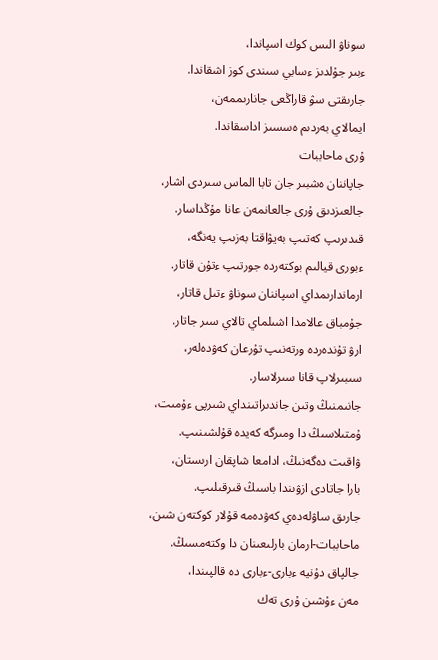سوناۋ الىس كوك اسپاندا،
ءبىر جۇلدىز ءسابي سىندى كوز اشقاندا.
جارىقتى سۋ قاراڭعى جانارىممەن،
ايمالاي بەردىم ەسسىز اداسقاندا.
ۇرى ماحاببات
جاپاننان ەشبىر جان تابا الماس سىردى اشار،
جالعىزدىق ۇرى جالعانمەن عانا مۇڭداسار.
قىدىرىپ كەتىپ بەيۋاقتا بەزىپ يەنگە،
ءبورى قيالىم بوكتەردە جورتىپ ءتۇن قاتار.
ارماندارىمداي اسپاننان سوناۋ ءتىل قاتار،
جۇمباق عالامدا اشىلماي تالاي سىر جاتار.
ارۋ تۇندەردە ورتەنىپ تۇرعان كەۋدەلەر،
سىبىرلاپ قانا سىرلاسار.
جانىمنىڭ وتىن جاندىراتىنداي شىرپى ءۇمىت،
ۇمتىلاسىڭ دا ومىرگە كەيدە قۇلشىنىپ.
ۋاقىت دەگەنىڭ، ادامعا شاپقان ارىستان،
بارا جاتادى ازۋىندا باسىڭ قىرقىلىپ.
جارىق ساۋلەدەي كەۋدەمە قۇلار كوكتەن شىن،
ماحاببات-ارمان بارلىعىنان دا وكتەمسىڭ.
جالپاق دۇنيە ءبارى-ءبارى دە قالپىندا،
مەن ءۇشىن ۇرى تەك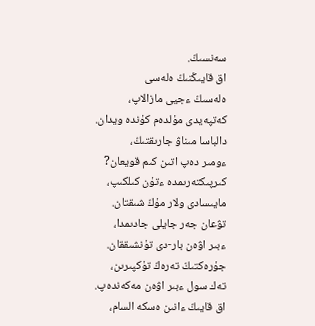سەنسىڭ.
اق قايىڭنىڭ ەلەسى
ەلەسىڭ ءجيى مازالاپ،
كەتپەيدى مۇلدەم كۇندە ويدان.
دالباسا مىناۋ جارىقتىڭ،
ءومىر دەپ اتىن كىم قويعان?
كىرپىكتەرىمدە ءتۇن كىلكىپ،
مايىسادى ولار مۇڭ شىقتان.
تۋعان جەر جايلى جادىمدا،
ءبىر اۋەن بار-دى تۇنشىققان.
جۇرەكتىڭ تەرەڭ تۇكپىرىن،
تەك سول ءبىر اۋەن مەكەندەپ.
اق قايىڭ ءانىن ەسكە السام،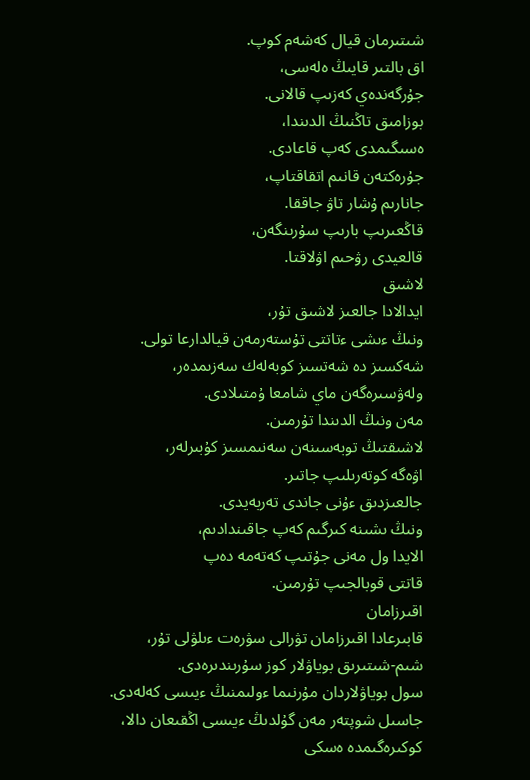شىتىرمان قيال كەشەم كوپ.
اق بالتىر قايىڭ ەلەسى،
جۇرگەندەي كەزىپ قالانى.
بوزامىق تاڭنىڭ الدىندا،
ەسىگىمدى كەپ قاعادى.
جۇرەكتەن قانىم اتقاقتاپ،
جانارىم ۇشار تاۋ جاققا.
قاڭعىرىپ بارىپ سۇرىنگەن،
قالعيدى رۋحىم اۋلاقتا.
لاشىق
ايدالادا جالعىز لاشىق تۇر،
ونىڭ ءىشى ءتاتتى تۇستەرمەن قيالدارعا تولى.
شەكسىز دە شەتسىز كوبەلەك سەزىمدەر،
ولەۋسىرەگەن ماي شامعا ۇمتىلادى.
مەن ونىڭ الدىندا تۇرمىن.
لاشىقتىڭ توبەسىنەن سەنىمسىز كۇبىرلەر،
اۋەگە كوتەرىلىپ جاتىر.
جالعىزدىق ءۇنى جاندى تەربەيدى.
ونىڭ ىشىنە كىرگىم كەپ جاقىندادىم،
الايدا ول مەنى جۇتىپ كەتەمە دەپ
قاتتى قوبالجىپ تۇرمىن.
اقىرزامان
قابىرعادا اقىرزامان تۋرالى سۋرەت ءىلۋلى تۇر،
شىم-شىتىرىق بوياۋلار كوز سۇرىندىرەدى.
سول بوياۋلاردان مۇرنىما ءولىمنىڭ ءيىسى كەلەدى.
جاسىل شوپتەر مەن گۇلدىڭ ءيىسى اڭقىعان دالا،
كوكىرەگىمدە ەسكى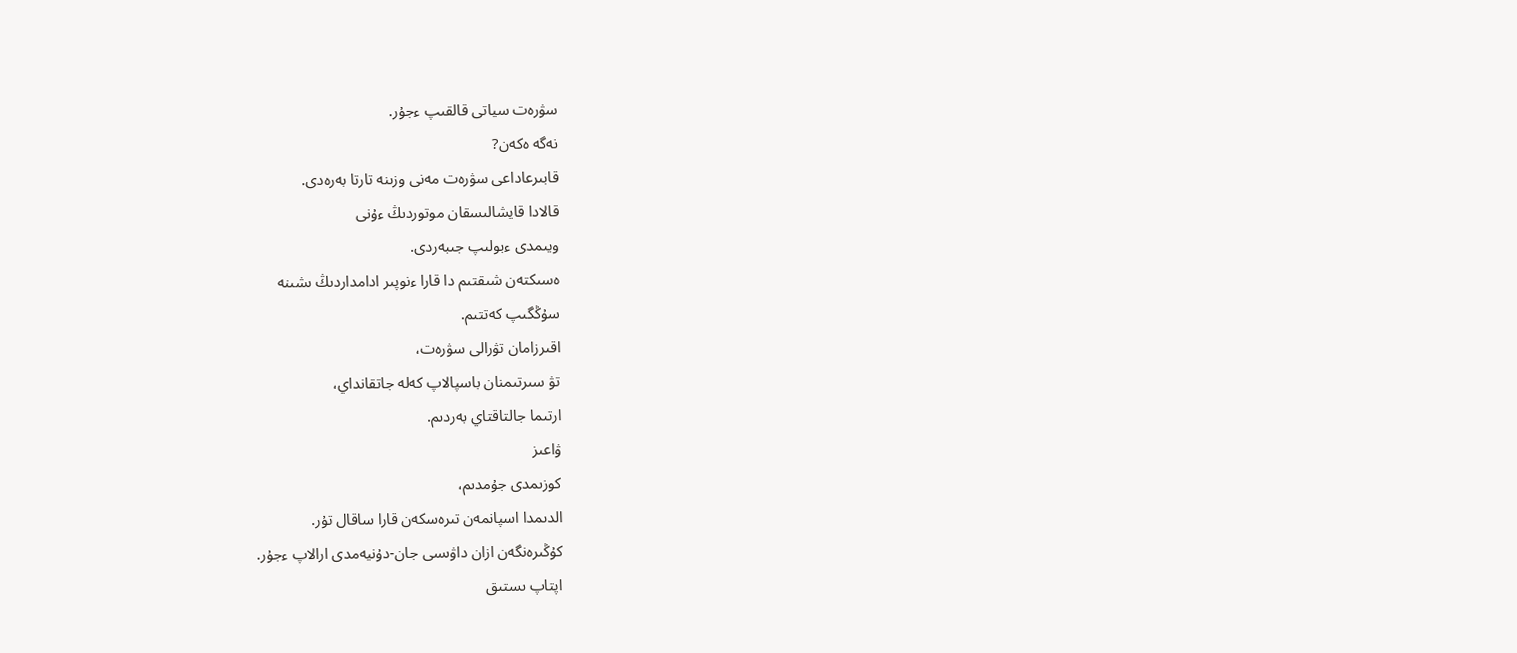سۋرەت سياتى قالقىپ ءجۇر.
نەگە ەكەن?
قابىرعاداعى سۋرەت مەنى وزىنە تارتا بەرەدى.
قالادا قايشالىسقان موتوردىڭ ءۇنى
ويىمدى ءبولىپ جىبەردى.
ەسىكتەن شىقتىم دا قارا ءنوپىر ادامداردىڭ ىشىنە
سۇڭگىپ كەتتىم.
اقىرزامان تۋرالى سۋرەت،
تۋ سىرتىمنان باسپالاپ كەلە جاتقانداي،
ارتىما جالتاقتاي بەردىم.
ۋاعىز
كوزىمدى جۇمدىم،
الدىمدا اسپانمەن تىرەسكەن قارا ساقال تۇر.
كۇڭىرەنگەن ازان داۋىسى جان-دۇنيەمدى ارالاپ ءجۇر.
اپتاپ ىستىق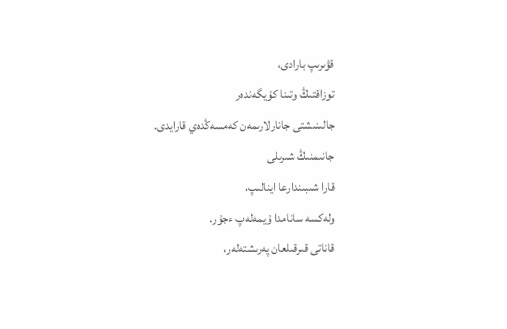قۋىرىپ بارادى،
توزاقتىڭ وتىنا كۇيگەندەر
جالىنىشتى جانارلارىمەن كەمسەڭدەي قارايدى.
جانىمنىڭ شىرىلى
قارا شىبىندارعا اينالىپ،
ولەكسە سانامدا ۇيمەلەپ ءجۇر.
قاناتى قىرقىلعان پەرىشتەلەر،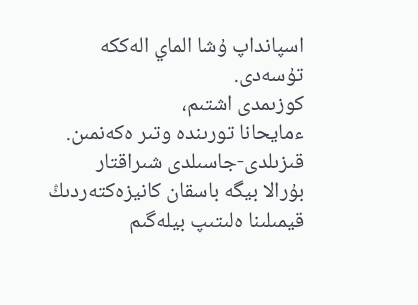اسپانداپ ۇشا الماي الەككە تۇسەدى.
كوزىمدى اشتىم،
ءمايحانا تورىندە وتىر ەكەنمىن.
قىزىلدى-جاسىلدى شىراقتار
بۇرالا بيگە باسقان كانيزەكتەردىڭ
قيمىلىنا ەلىتىپ بيلەگىم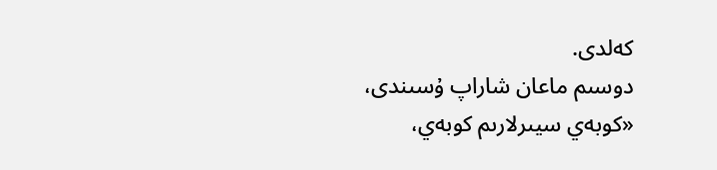كەلدى.
دوسىم ماعان شاراپ ۇسىندى،
«كوبەي سيىرلارىم كوبەي،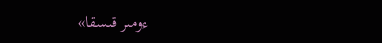ءومىر قىسقا»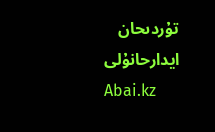تۇردىحان ايدارحانۇلى
Abai.kz